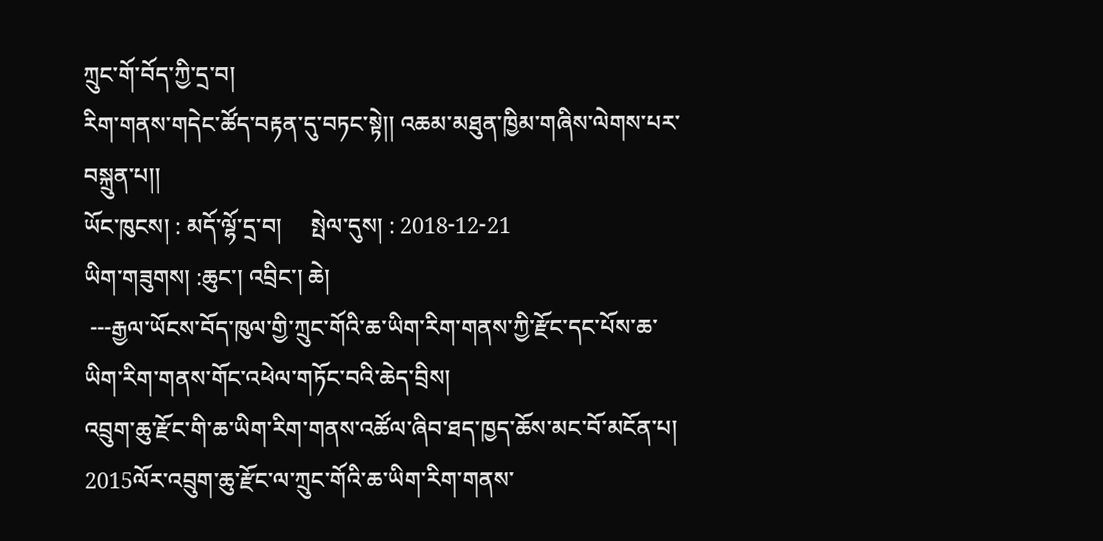ཀྲུང་གོ་བོད་ཀྱི་དྲ་བ།
རིག་གནས་གདེང་ཚོད་བརྟན་དུ་བཏང་སྟེ།། འཆམ་མཐུན་ཁྱིམ་གཞིས་ལེགས་པར་བསྐྲུན་པ།།
ཡོང་ཁུངས། : མདོ་ལྷོ་དྲ་བ།     སྤེལ་དུས། : 2018-12-21
ཡིག་གཟུགས། :ཆུང་། འབྲིང་། ཆེ།
 ---རྒྱལ་ཡོངས་བོད་ཁུལ་གྱི་ཀྲུང་གོའི་ཆ་ཡིག་རིག་གནས་ཀྱི་རྫོང་དང་པོས་ཆ་ཡིག་རིག་གནས་གོང་འཕེལ་གཏོང་བའི་ཆེད་བྲིས།
འབྲུག་ཆུ་རྫོང་གི་ཆ་ཡིག་རིག་གནས་འཚོལ་ཞིབ་ཐད་ཁྱད་ཆོས་མང་བོ་མངོན་པ།
2015ལོར་འབྲུག་ཆུ་རྫོང་ལ་ཀྲུང་གོའི་ཆ་ཡིག་རིག་གནས་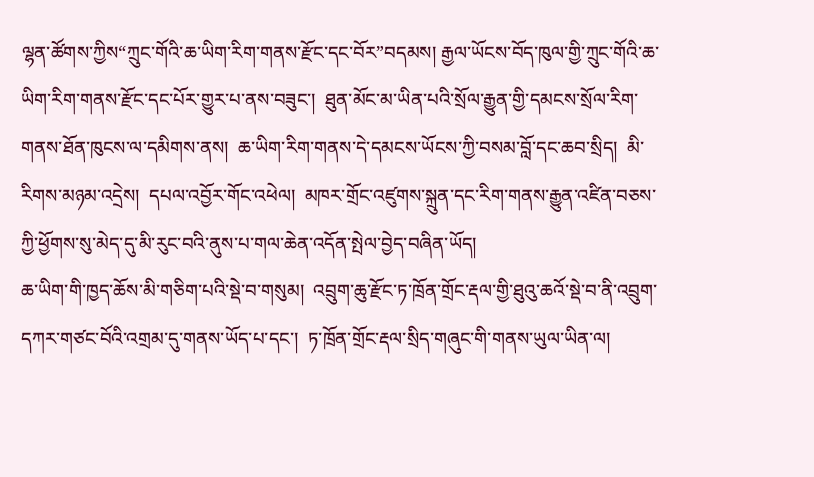ལྷན་ཚོགས་ཀྱིས“ཀྲུང་གོའི་ཆ་ཡིག་རིག་གནས་རྫོང་དང་བོར”བདམས། རྒྱལ་ཡོངས་བོད་ཁུལ་གྱི་ཀྲུང་གོའི་ཆ་ཡིག་རིག་གནས་རྫོང་དང་པོར་གྱུར་པ་ནས་བཟུང་།  ཐུན་མོང་མ་ཡིན་པའི་སྲོལ་རྒྱུན་གྱི་དམངས་སྲོལ་རིག་གནས་ཐོན་ཁུངས་ལ་དམིགས་ནས།  ཆ་ཡིག་རིག་གནས་དེ་དམངས་ཡོངས་ཀྱི་བསམ་བློ་དང་ཆབ་སྲིད།  མི་རིགས་མཉམ་འདྲེས།  དཔལ་འབྱོར་གོང་འཕེལ།  མཁར་གྲོང་འཛུགས་སྐྲུན་དང་རིག་གནས་རྒྱུན་འཛིན་བཅས་ཀྱི་ཕྱོགས་སུ་མེད་དུ་མི་རུང་བའི་ནུས་པ་གལ་ཆེན་འདོན་སྤེལ་བྱེད་བཞིན་ཡོད།
ཆ་ཡིག་གི་ཁྱད་ཆོས་མི་གཅིག་པའི་སྡེ་བ་གསུམ།  འབྲུག་ཆུ་རྫོང་ཏ་ཁྲོན་གྲོང་རྡལ་གྱི་ཐུའུ་ཆའོ་སྡེ་བ་ནི་འབྲུག་དཀར་གཙང་བོའི་འགྲམ་དུ་གནས་ཡོད་པ་དང་།  ཏ་ཁྲོན་གྲོང་རྡལ་སྲིད་གཞུང་གི་གནས་ཡུལ་ཡིན་ལ།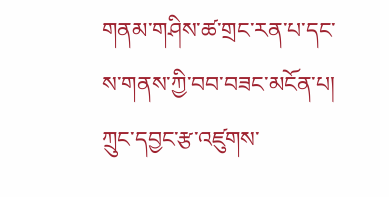གནམ་གཤིས་ཚ་གྲང་རན་པ་དང་ས་གནས་ཀྱི་བབ་བཟང་མངོན་པ།  ཀྲུང་དབྱང་རྩ་འཛུགས་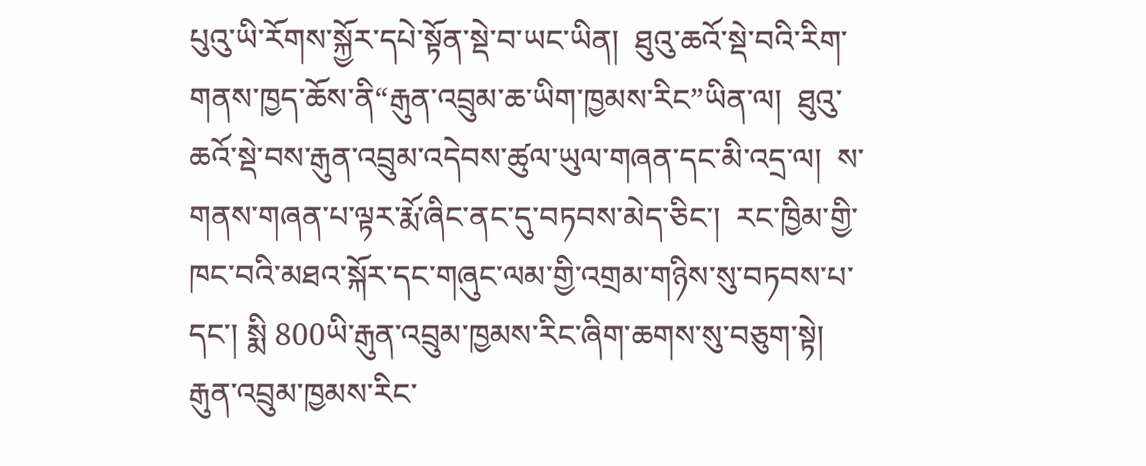པུའུ་ཡི་རོགས་སྐྱོར་དཔེ་སྟོན་སྡེ་བ་ཡང་ཡིན།  ཐུའུ་ཆའོ་སྡེ་བའི་རིག་གནས་ཁྱད་ཆོས་ནི“རྒུན་འབྲུམ་ཆ་ཡིག་ཁྱམས་རིང”ཡིན་ལ།  ཐུའུ་ཆའོ་སྡེ་བས་རྒུན་འབྲུམ་འདེབས་ཚུལ་ཡུལ་གཞན་དང་མི་འདྲ་ལ།  ས་གནས་གཞན་པ་ལྟར་རྨོ་ཞིང་ནང་དུ་བཏབས་མེད་ཅིང་།  རང་ཁྱིམ་གྱི་ཁང་བའི་མཐའ་སྐོར་དང་གཞུང་ལམ་གྱི་འགྲམ་གཉིས་སུ་བཏབས་པ་དང་། སྨི 800ཡི་རྒུན་འབྲུམ་ཁྱམས་རིང་ཞིག་ཆགས་སུ་བཅུག་སྟེ།  རྒུན་འབྲུམ་ཁྱམས་རིང་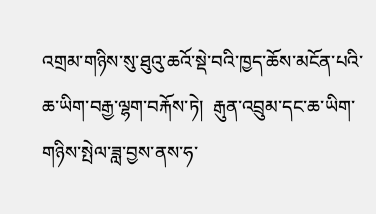འགྲམ་གཉིས་སུ་ཐུའུ་ཆའོ་སྡེ་བའི་ཁྱད་ཆོས་མངོན་པའི་ཆ་ཡིག་བརྒྱ་ལྷག་བརྐོས་ཏེ།  རྒུན་འབྲུམ་དང་ཆ་ཡིག་གཉིས་སྤེལ་ཟླ་བྱས་ནས་ཧ་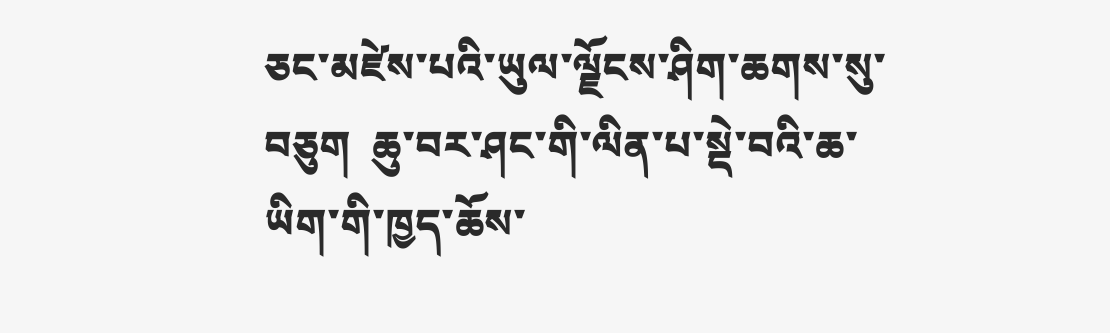ཅང་མཛེས་པའི་ཡུལ་ལྗོངས་ཤིག་ཆགས་སུ་བཅུག  ཆུ་བར་ཤང་གི་ལིན་པ་སྡེ་བའི་ཆ་ཡིག་གི་ཁྱད་ཆོས་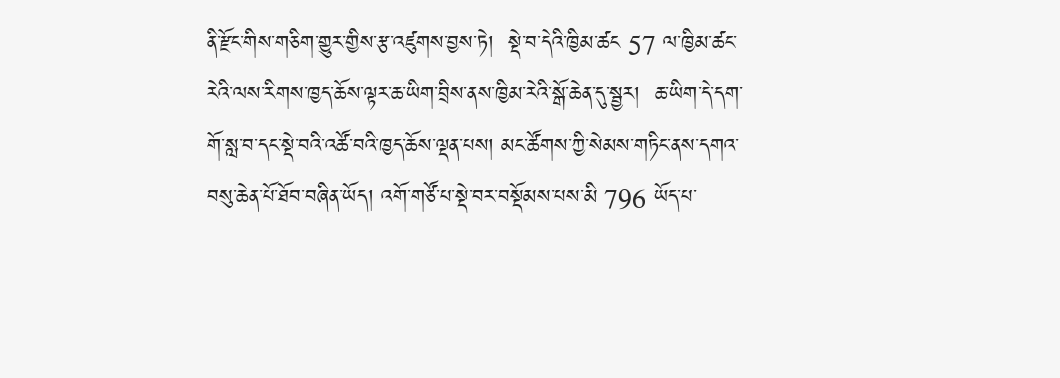ནི་རྫོང་གིས་གཅིག་གྱུར་གྱིས་རྩ་འཛུགས་བྱས་ཏེ།  སྡེ་བ་དེའི་ཁྱིམ་ཚང 57 ལ་ཁྱིམ་ཚང་རེའི་ལས་རིགས་ཁྱད་ཆོས་ལྟར་ཆ་ཡིག་བྲིས་ནས་ཁྱིམ་རེའི་སྒོ་ཆེན་དུ་སྦྱར།  ཆ་ཡིག་དེ་དག་གོ་སླ་བ་དང་སྡེ་བའི་འཚོ་བའི་ཁྱད་ཆོས་ལྡན་པས། མང་ཚོགས་ཀྱི་སེམས་གཏིང་ནས་དགའ་བསུ་ཆེན་པོ་ཐོབ་བཞིན་ཡོད། འགོ་གཙོ་པ་སྡེ་བར་བསྡོམས་པས་མི 796 ཡོད་པ་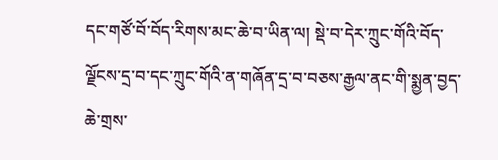དང་གཙོ་བོ་བོད་རིགས་མང་ཆེ་བ་ཡིན་ལ། སྡེ་བ་དེར་ཀྲུང་གོའི་བོད་ལྗོངས་དྲ་བ་དང་ཀྲུང་གོའི་ན་གཞོན་དྲ་བ་བཅས་རྒྱལ་ནང་གི་སྨྱན་བྱད་ཆེ་གྲས་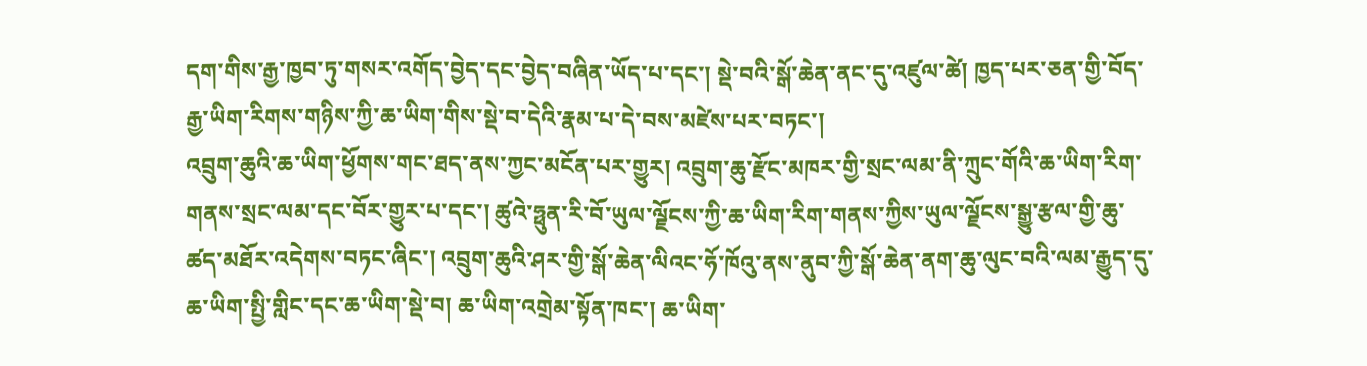དག་གིས་རྒྱ་ཁྱབ་ཏུ་གསར་འགོད་བྱེད་དང་བྱེད་བཞིན་ཡོད་པ་དང་། སྡེ་བའི་སྒོ་ཆེན་ནང་དུ་འཛུལ་ཚེ། ཁྱད་པར་ཅན་གྱི་བོད་རྒྱ་ཡིག་རིགས་གཉིས་ཀྱི་ཆ་ཡིག་གིས་སྡེ་བ་དེའི་རྣམ་པ་དེ་བས་མཛེས་པར་བཏང་།
འབྲུག་ཆུའི་ཆ་ཡིག་ཕྱོགས་གང་ཐད་ནས་ཀྱང་མངོན་པར་གྱུར། འབྲུག་ཆུ་རྫོང་མཁར་གྱི་སྲང་ལམ་ནི་ཀྲུང་གོའི་ཆ་ཡིག་རིག་གནས་སྲང་ལམ་དང་བོར་གྱུར་པ་དང་། ཚུའེ་ཧྥུན་རི་བོ་ཡུལ་ལྗོངས་ཀྱི་ཆ་ཡིག་རིག་གནས་ཀྱིས་ཡུལ་ལྗོངས་སྒྱུ་རྩལ་གྱི་ཆུ་ཚད་མཐོར་འདེགས་བཏང་ཞིང་། འབྲུག་ཆུའི་ཤར་གྱི་སྒོ་ཆེན་ལིའང་ཧོ་ཁོའུ་ནས་ནུབ་ཀྱི་སྒོ་ཆེན་ནག་ཆུ་ལུང་བའི་ལམ་རྒྱུད་དུ་ཆ་ཡིག་སྤྱི་གླིང་དང་ཆ་ཡིག་སྡེ་བ། ཆ་ཡིག་འགྲེམ་སྟོན་ཁང་། ཆ་ཡིག་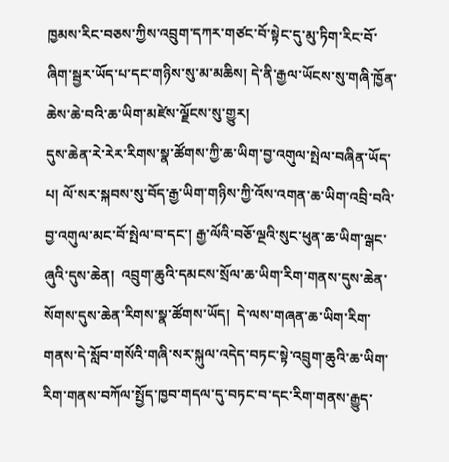ཁྱམས་རིང་བཅས་ཀྱིས་འབྲུག་དཀར་གཙང་བོ་སྟེང་དུ་མུ་ཏིག་རིང་བོ་ཞིག་སྦྱར་ཡོད་པ་དང་གཉིས་སུ་མ་མཆིས། དེ་ནི་རྒྱལ་ཡོངས་སུ་གཞི་ཁྱོན་ཆེས་ཆེ་བའི་ཆ་ཡིག་མཛེས་ལྗོངས་སུ་གྱུར།
དུས་ཆེན་རེ་རེར་རིགས་སྣ་ཚོགས་ཀྱི་ཆ་ཡིག་བྱ་འགུལ་སྤེལ་བཞིན་ཡོད་པ། ལོ་སར་སྐབས་སུ་བོད་རྒྱ་ཡིག་གཉིས་ཀྱི་འོས་འགན་ཆ་ཡིག་འབྲི་བའི་བྱ་འགུལ་མང་བོ་སྤེལ་བ་དང་། རྒྱ་ལོའི་བཅོ་ལྔའི་སུང་ཕུན་ཆ་ཡིག་ལྒང་ཞུའི་དུས་ཆེན།  འབྲུག་ཆུའི་དམངས་སྲོལ་ཆ་ཡིག་རིག་གནས་དུས་ཆེན་སོགས་དུས་ཆེན་རིགས་སྣ་ཚོགས་ཡོད།  དེ་ལས་གཞན་ཆ་ཡིག་རིག་གནས་དེ་སློབ་གསོའི་གཞི་སར་སྐུལ་འདེད་བཏང་སྟེ་འབྲུག་ཆུའི་ཆ་ཡིག་རིག་གནས་བཀོལ་སྤྱོད་ཁྱབ་གདལ་དུ་བཏང་བ་དང་རིག་གནས་རྒྱུད་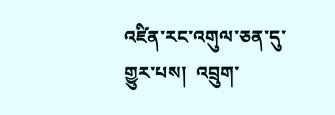འཛིན་རང་འགུལ་ཅན་དུ་གྱུར་པས།  འབྲུག་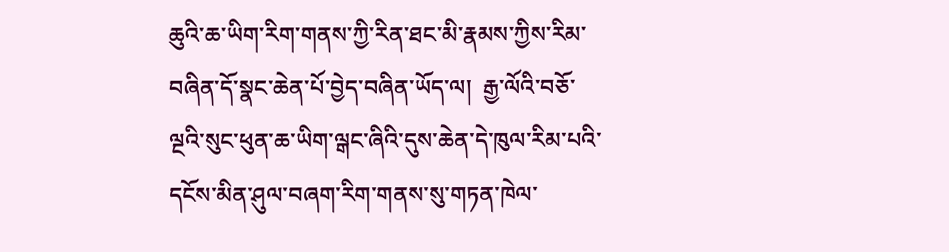ཆུའི་ཆ་ཡིག་རིག་གནས་ཀྱི་རིན་ཐང་མི་རྣམས་ཀྱིས་རིམ་བཞིན་དོ་སྣང་ཆེན་པོ་བྱེད་བཞིན་ཡོད་ལ།  རྒྱ་ལོའི་བཅོ་ལྔའི་སུང་ཕུན་ཆ་ཡིག་ལྒང་ཞིའི་དུས་ཆེན་དེ་ཁུལ་རིམ་པའི་དངོས་མིན་ཤུལ་བཞག་རིག་གནས་སུ་གཏན་ཁེལ་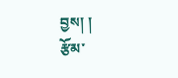བྱས། །
རྩོམ་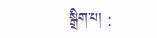སྒྲིག་པ། :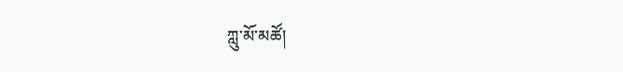ཀླུ་མོ་མཚོ།